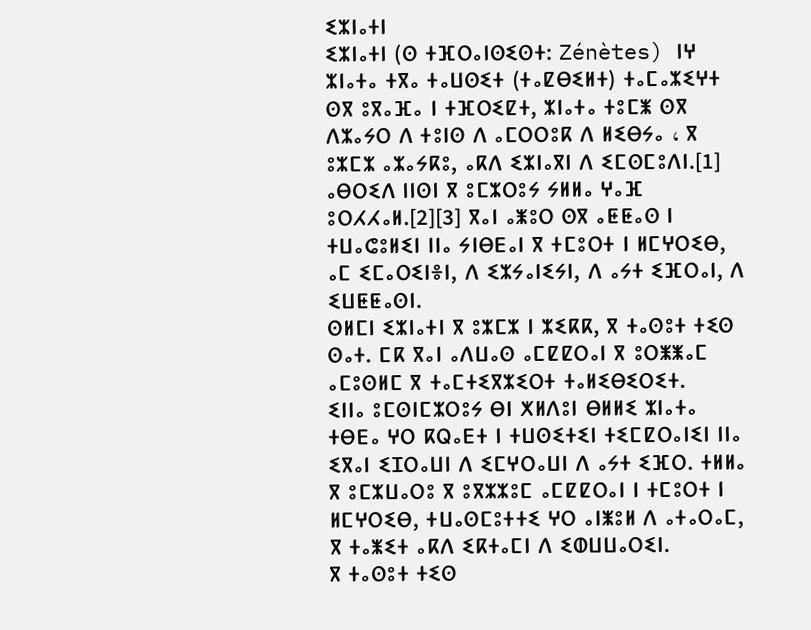ⵉⵣⵏⴰⵜⵏ
ⵉⵣⵏⴰⵜⵏ (ⵙ ⵜⴼⵔⴰⵏⵙⵉⵙⵜ: Zénètes) ⵏⵖ ⵣⵏⴰⵜⴰ ⵜⴳⴰ ⵜⴰⵡⵙⵉⵜ (ⵜⴰⵇⴱⵉⵍⵜ) ⵜⴰⵎⴰⵣⵉⵖⵜ ⵙⴳ ⵓⴳⴰⴼⴰ ⵏ ⵜⴼⵔⵉⵇⵜ, ⵣⵏⴰⵜⴰ ⵜⵓⵎⵥ ⵙⴳ ⴷⵣⴰⵢⵔ ⴷ ⵜⵓⵏⵙ ⴷ ⴰⵎⵔⵔⵓⴽ ⴷ ⵍⵉⴱⵢⴰ ، ⴳ ⵓⵣⵎⵣ ⴰⵣⴰⵢⴽⵓ, ⴰⴽⴷ ⵉⵣⵏⴰⴳⵏ ⴷ ⵉⵎⵙⵎⵓⴷⵏ.[1] ⴰⴱⵔⵉⴷ ⵏⵏⵙⵏ ⴳ ⵓⵎⵣⵔⵓⵢ ⵢⵍⵍⴰ ⵖⴰⴼ ⵓⵔⵃⵃⴰⵍ.[2][3] ⴳⴰⵏ ⴰⵥⵓⵔ ⵙⴳ ⴰⵟⵟⴰⵙ ⵏ ⵜⵡⴰⵛⵓⵍⵉⵏ ⵏⵏⴰ ⵢⵏⴱⴹⴰⵏ ⴳ ⵜⵎⵓⵔⵜ ⵏ ⵍⵎⵖⵔⵉⴱ, ⴰⵎ ⵉⵎⴰⵔⵉⵏⴻⵏ, ⴷ ⵉⵣⵢⴰⵏⵉⵢⵏ, ⴷ ⴰⵢⵜ ⵉⴼⵔⴰⵏ, ⴷ ⵉⵡⵟⵟⴰⵙⵏ.
ⵙⵍⵎⵏ ⵉⵣⵏⴰⵜⵏ ⴳ ⵓⵣⵎⵣ ⵏ ⵣⵉⴽⴽ, ⴳ ⵜⴰⵙⵓⵜ ⵜⵉⵙ ⵙⴰⵜ. ⵎⴽ ⴳⴰⵏ ⴰⴷⵡⴰⵙ ⴰⵎⵇⵇⵔⴰⵏ ⴳ ⵓⵔⵥⵥⴰⵎ ⴰⵎⵓⵙⵍⵎ ⴳ ⵜⴰⵎⵜⵉⴳⵣⵉⵔⵜ ⵜⴰⵍⵉⴱⵉⵔⵉⵜ.
ⵉⵏⵏⴰ ⵓⵎⵙⵏⵎⵣⵔⵓⵢ ⴱⵏ ⵅⵍⴷⵓⵏ ⴱⵍⵍⵉ ⵣⵏⴰⵜⴰ ⵜⴱⴹⴰ ⵖⵔ ⴽⵕⴰⴹⵜ ⵏ ⵜⵡⵙⵉⵜⵉⵏ ⵜⵉⵎⵇⵔⴰⵏⵉⵏ ⵏⵏⴰ ⵉⴳⴰⵏ ⵉⵊⵔⴰⵡⵏ ⴷ ⵉⵎⵖⵔⴰⵡⵏ ⴷ ⴰⵢⵜ ⵉⴼⵔ. ⵜⵍⵍⴰ ⴳ ⵓⵎⵣⵡⴰⵔⵓ ⴳ ⵓⴳⵣⵣⵓⵎ ⴰⵎⵇⵇⵔⴰⵏ ⵏ ⵜⵎⵓⵔⵜ ⵏ ⵍⵎⵖⵔⵉⴱ, ⵜⵡⴰⵙⵎⵓⵜⵜⵉ ⵖⵔ ⴰⵏⵥⵓⵍ ⴷ ⴰⵜⴰⵔⴰⵎ, ⴳ ⵜⴰⵥⵉⵜ ⴰⴽⴷ ⵉⴽⵜⴰⵎⵏ ⴷ ⵉⵀⵡⵡⴰⵔⵉⵏ.
ⴳ ⵜⴰⵙⵓⵜ ⵜⵉⵙ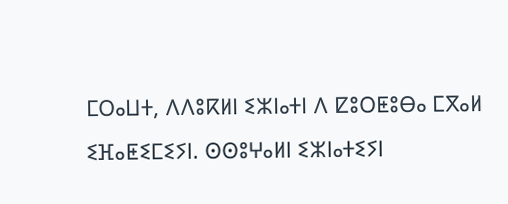ⵎⵔⴰⵡⵜ, ⴷⴷⵓⴽⵍⵏ ⵉⵣⵏⴰⵜⵏ ⴷ ⵇⵓⵔⵟⵓⴱⴰ ⵎⴳⴰⵍ ⵉⴼⴰⵟⵉⵎⵉⵢⵏ. ⵙⵙⵓⵖⴰⵍⵏ ⵉⵣⵏⴰⵜⵉⵢⵏ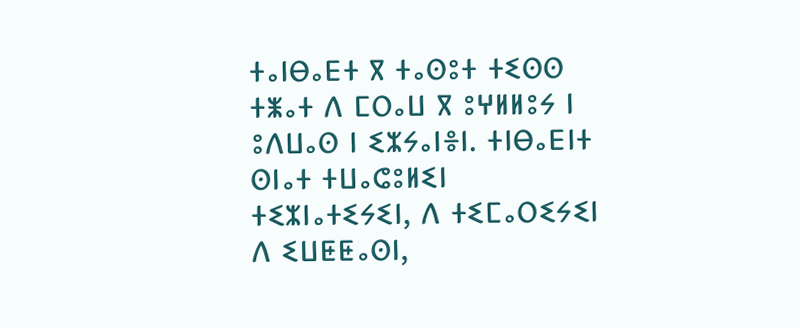ⵜⴰⵏⴱⴰⴹⵜ ⴳ ⵜⴰⵙⵓⵜ ⵜⵉⵙⵙ ⵜⵥⴰⵜ ⴷ ⵎⵔⴰⵡ ⴳ ⵓⵖⵍⵍⵓⵢ ⵏ ⵓⴷⵡⴰⵙ ⵏ ⵉⵣⵢⴰⵏⴻⵏ. ⵜⵏⴱⴰⴹⵏⵜ ⵙⵏⴰⵜ ⵜⵡⴰⵛⵓⵍⵉⵏ ⵜⵉⵣⵏⴰⵜⵉⵢⵉⵏ, ⴷ ⵜⵉⵎⴰⵔⵉⵢⵉⵏ ⴷ ⵉⵡⵟⵟⴰⵙⵏ,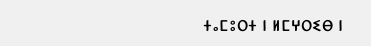ⵜⴰⵎⵓⵔⵜ ⵏ ⵍⵎⵖⵔⵉⴱ ⵏ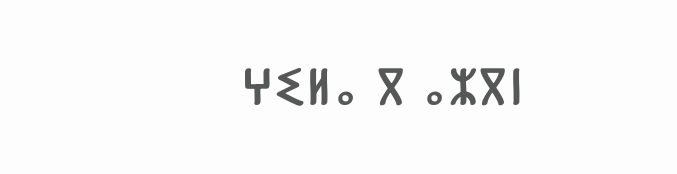ⵖⵉⵍⴰ ⴳ ⴰⵣⴳⵏ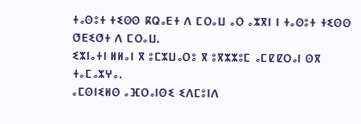ⵜⴰⵙⵓⵜ ⵜⵉⵙⵙ ⴽⵕⴰⴹⵜ ⴷ ⵎⵔⴰⵡ ⴰⵔ ⴰⵣⴳⵏ ⵏ ⵜⴰⵙⵓⵜ ⵜⵉⵙⵙ ⵚⴹⵉⵚⵜ ⴷ ⵎⵔⴰⵡ.
ⵉⵣⵏⴰⵜⵏ ⵍⵍⴰⵏ ⴳ ⵓⵎⵣⵡⴰⵔⵓ ⴳ ⵓⴳⵣⵣⵓⵎ ⴰⵎⵇⵇⵔⴰⵏ ⵙⴳ ⵜⴰⵎⴰⵣⵖⴰ.
ⴰⵎⵙⵏⵉⵍⵙ ⴰⴼⵔⴰⵏⵙⵉ ⵉⴷⵎⵓⵏⴷ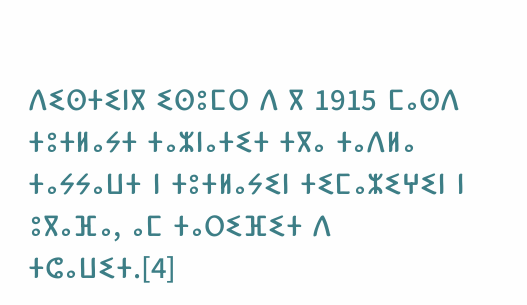ⴷⵉⵙⵜⵉⵏⴳ ⵉⵙⵓⵎⵔ ⴷ ⴳ 1915 ⵎⴰⵙⴷ ⵜⵓⵜⵍⴰⵢⵜ ⵜⴰⵣⵏⴰⵜⵉⵜ ⵜⴳⴰ ⵜⴰⴷⵍⴰ ⵜⴰⵢⵢⴰⵡⵜ ⵏ ⵜⵓⵜⵍⴰⵢⵉⵏ ⵜⵉⵎⴰⵣⵉⵖⵉⵏ ⵏ ⵓⴳⴰⴼⴰ, ⴰⵎ ⵜⴰⵔⵉⴼⵉⵜ ⴷ ⵜⵛⴰⵡⵉⵜ.[4]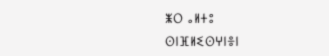ⵥⵔ ⴰⵍⵜⵓ
ⵙⵏⴼⵍⵉⵙⵖⵏⴻⵏ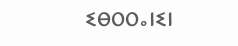ⵉⴱⵔⵔⴰⵏⵉⵏ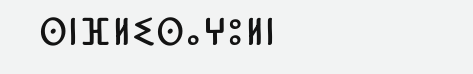ⵙⵏⴼⵍⵉⵙⴰⵖⵓⵍⵏ